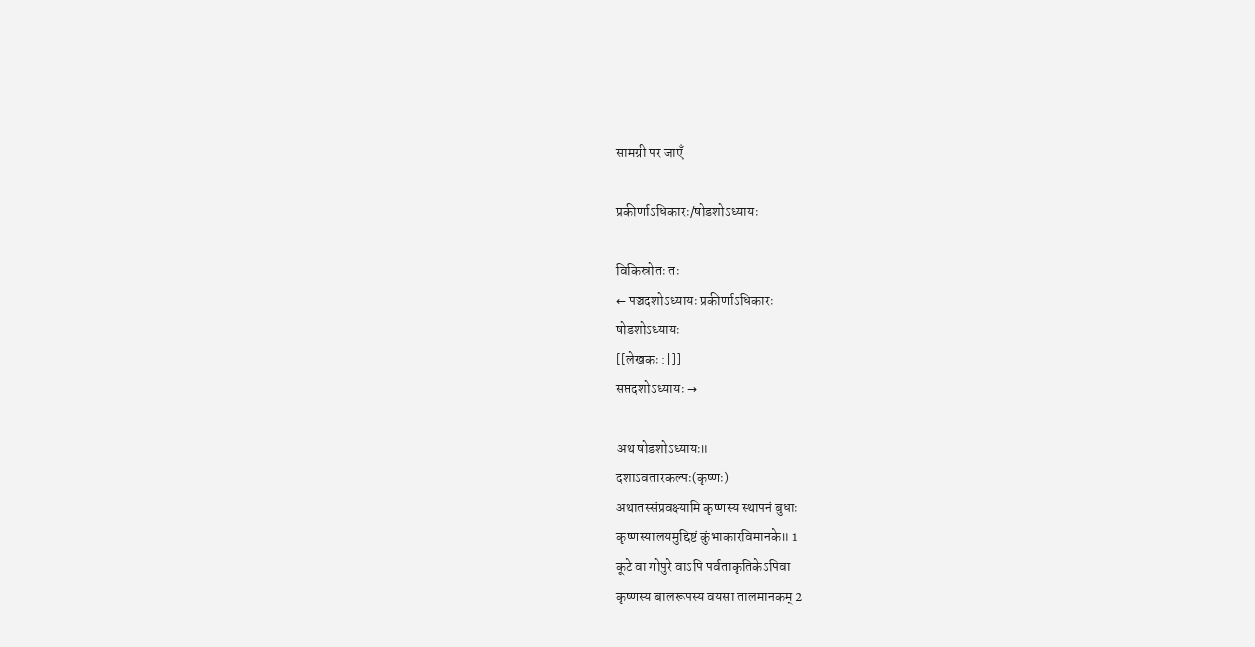सामग्री पर जाएँ

प्रकीर्णाऽधिकारः/षोडशोऽध्यायः

विकिस्रोतः तः
← पञ्चदशोऽध्यायः प्रकीर्णाऽधिकारः
षोडशोऽध्यायः
[[लेखकः :|]]
सप्तदशोऽध्यायः →

अथ षोडशोऽध्यायः॥
दशाऽवतारकल्पः(कृष्णः)
अथातस्संप्रवक्ष्यामि कृष्णस्य स्थापनं बुधाः
कृष्णस्यालयमुद्दिष्टं कुंभाकारविमानके॥ 1
कूटे वा गोपुरे वाऽपि पर्वताकृतिकेऽपिवा
कृष्णस्य बालरूपस्य वयसा तालमानकम् 2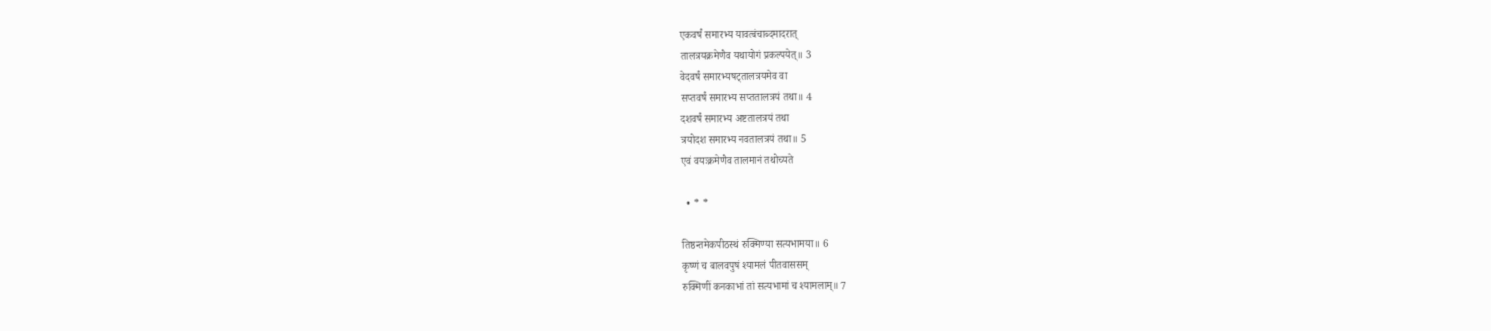एकवर्षं समारभ्य यावत्बंचाब्दमादरात्
तालत्रयक्रमेणैव यथायोगं प्रकल्पयेत्॥ 3
वेदवर्षं समारभ्यषट्तालत्रयमेव वा
सप्तवर्षं समारभ्य सप्ततालत्रयं तथा॥ 4
दशवर्षं समारभ्य अष्टतालत्रयं तथा
त्रयोदश समारभ्य नवतालत्रयं तथा॥ 5
एवं वयःक्रमेणैव तालमानं तथोच्यते

  • * *

तिष्ठन्तमेकपीठस्थं रुक्मिण्या सत्यभामया॥ 6
कृष्णं च बालवपुषं श्यामलं पीतवाससम्
रुक्मिणीं कनकाभां तां सत्यभामां च श्यामलाम्॥ 7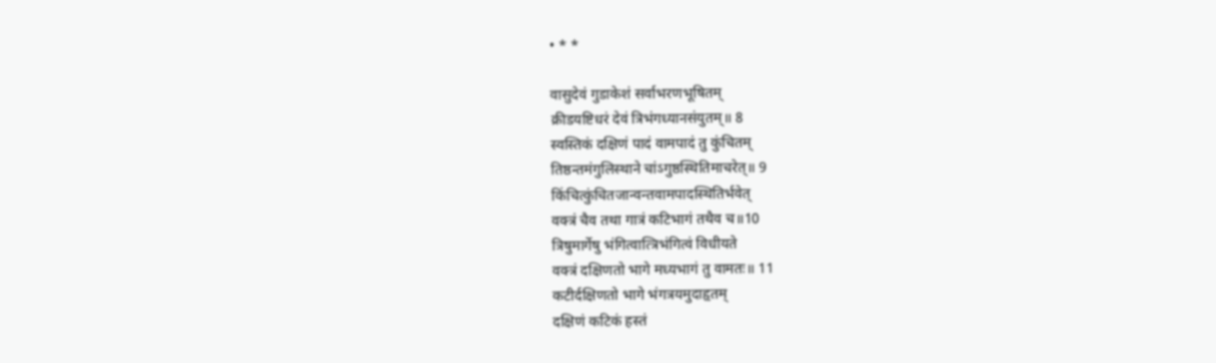• * *

वासुदेवं गुडाकेशं सर्वाभरणभूषितम्
क्रीडयष्टिधरं देवं त्रिभंगध्यानसंयुतम्॥ 8
स्वस्तिकं दक्षिणं पादं वामपादं तु कुंचितम्
तिष्ठन्तमंगुलिस्थाने चांऽगुष्ठस्थितिमाचरेत्॥ 9
किंचित्कुंचितजान्वन्तवामपादस्थितिर्भवेत्
वक्त्रं चैव तथा गात्रं कटिभागं तथैव च॥10
त्रिषुमार्गेषु भंगित्वात्त्रिभंगित्वं विधीयते
वक्त्रं दक्षिणतो भागे मध्यभागं तु वामतः॥ 11
कटीर्दक्षिणतो भागे भंगत्रयमुदाहृतम्
दक्षिणं कटिकं हस्तं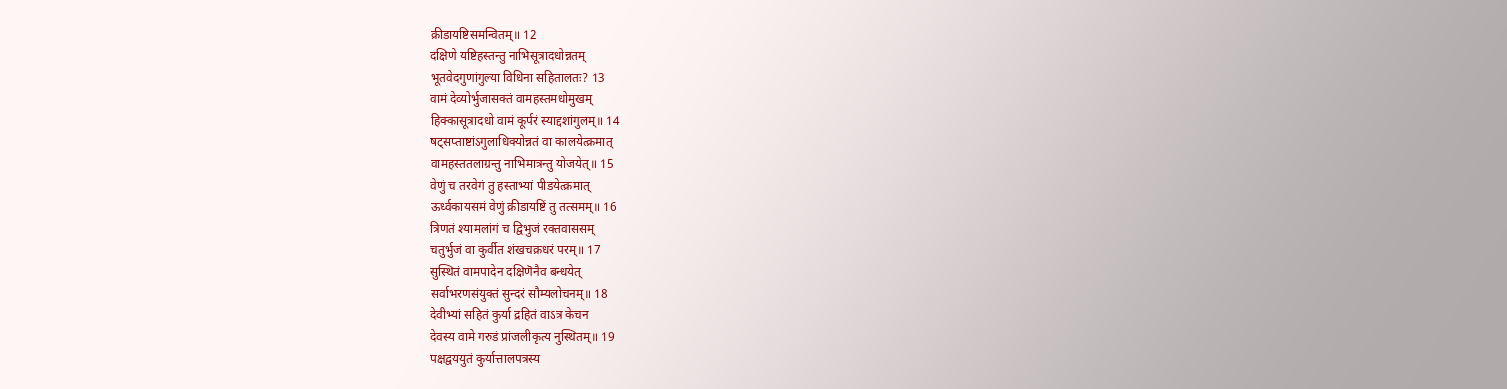क्रीडायष्टिसमन्वितम्॥ 12
दक्षिणे यष्टिहस्तन्तु नाभिसूत्रादधोन्नतम्
भूतवेदगुणांगुल्या विधिना सहितालतः? 13
वामं देव्योर्भुजासक्तं वामहस्तमधोमुखम्
हिक्कासूत्रादधो वामं कूर्परं स्याद्दशांगुलम्॥ 14
षट्सप्ताष्टांऽगुलाधिक्योन्नतं वा कालयेत्क्रमात्
वामहस्ततलाग्रन्तु नाभिमात्रन्तु योजयेत्॥ 15
वेणुं च तरवेगं तु हस्ताभ्यां पीडयेत्क्रमात्
ऊर्ध्वकायसमं वेणुं क्रीडायष्टिं तु तत्समम्॥ 16
त्रिणतं श्यामलांगं च द्विभुजं रक्तवाससम्
चतुर्भुजं वा कुर्वीत शंखचक्रधरं परम्॥ 17
सुस्थितं वामपादेन दक्षिणॆनैव बन्धयेत्
सर्वाभरणसंयुक्तं सुन्दरं सौम्यलोचनम्॥ 18
देवीभ्यां सहितं कुर्या द्रहितं वाऽत्र केचन
देवस्य वामे गरुडं प्रांजलीकृत्य नुस्थितम्॥ 19
पक्षद्वययुतं कुर्यात्तालपत्रस्य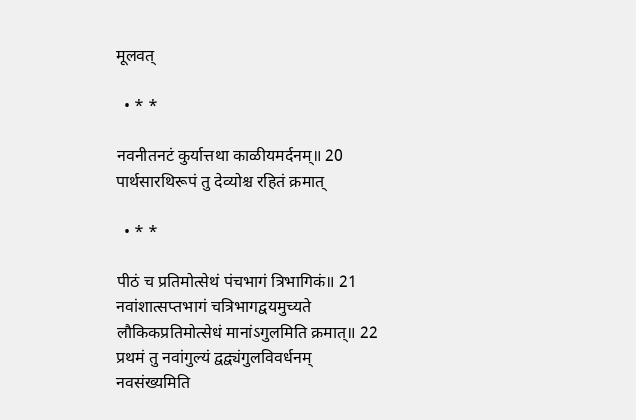मूलवत्

  • * *

नवनीतनटं कुर्यात्तथा काळीयमर्दनम्॥ 20
पार्थसारथिरूपं तु देव्योश्च रहितं क्रमात्

  • * *

पीठं च प्रतिमोत्सेथं पंचभागं त्रिभागिकं॥ 21
नवांशात्सप्तभागं चत्रिभागद्वयमुच्यते
लौकिकप्रतिमोत्सेधं मानांऽगुलमिति क्रमात्॥ 22
प्रथमं तु नवांगुल्यं द्वद्व्यंगुलविवर्धनम्
नवसंख्यमिति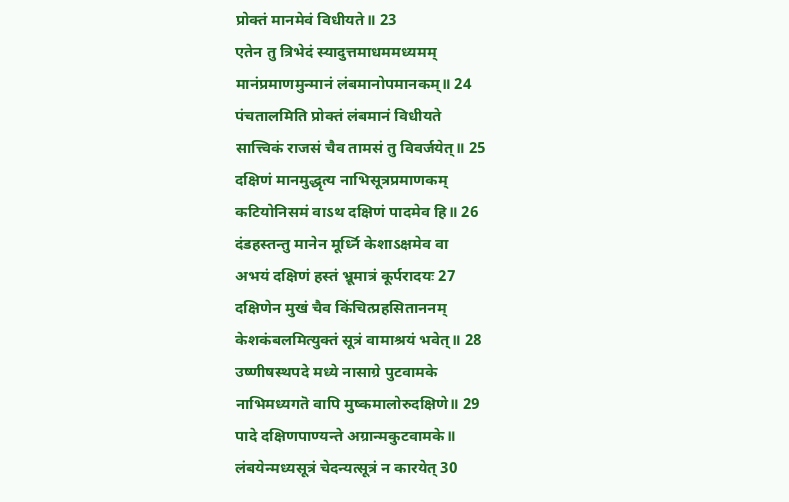प्रोक्तं मानमेवं विधीयते॥ 23
एतेन तु त्रिभेदं स्यादुत्तमाधममध्यमम्
मानंप्रमाणमुन्मानं लंबमानोपमानकम्॥ 24
पंचतालमिति प्रोक्तं लंबमानं विधीयते
सात्त्विकं राजसं चैव तामसं तु विवर्जयेत्॥ 25
दक्षिणं मानमुद्धृत्य नाभिसूत्रप्रमाणकम्
कटियोनिसमं वाऽथ दक्षिणं पादमेव हि॥ 26
दंडहस्तन्तु मानेन मूर्ध्नि केशाऽक्षमेव वा
अभयं दक्षिणं हस्तं भ्रूमात्रं कूर्परादयः 27
दक्षिणेन मुखं चैव किंचित्प्रहसिताननम्
केशकंबलमित्युक्तं सूत्रं वामाश्रयं भवेत्॥ 28
उष्णीषस्थपदे मध्ये नासाग्रे पुटवामके
नाभिमध्यगतॆ वापि मुष्कमालोरुदक्षिणे॥ 29
पादे दक्षिणपाण्यन्ते अग्रान्मकुटवामके॥
लंबयेन्मध्यसूत्रं चेदन्यत्सूत्रं न कारयेत् 30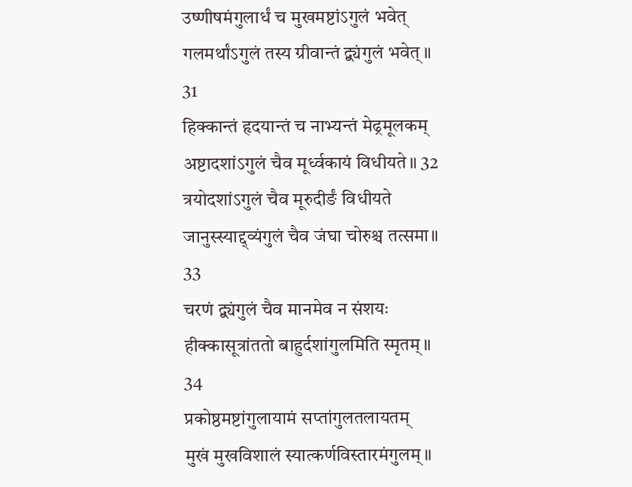उष्णीषमंगुलार्धं च मुखमष्टांऽगुलं भवेत्
गलमर्थांऽगुलं तस्य ग्रीवान्तं द्व्यंगुलं भवेत्॥ 31
हिक्कान्तं हृदयान्तं च नाभ्यन्तं मेढ्रमूलकम्
अष्टादशांऽगुलं चैव मूर्ध्वकायं विधीयते॥ 32
त्रयोदशांऽगुलं चैव मूरुदीर्ङं विधीयते
जानुस्स्याद्द्व्यंगुलं चैव जंघा चोरुश्च तत्समा॥ 33
चरणं द्व्यंगुलं चैव मानमेव न संशयः
हीक्कासूत्रांततो बाहुर्दशांगुलमिति स्मृतम्॥ 34
प्रकोष्ठमष्टांगुलायामं सप्तांगुलतलायतम्
मुखं मुखविशालं स्यात्कर्णविस्तारमंगुलम्॥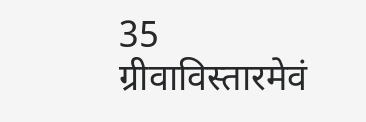35
ग्रीवाविस्तारमेवं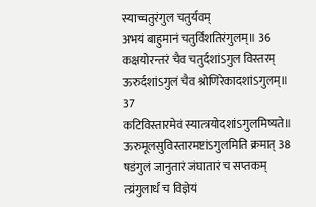स्याच्चतुरंगुल चतुर्यवम्
अभयं बाहुमानं चतुर्विंशतिरंगुलम्॥ 36
कक्षयोरन्तरं चैव चतुर्दशांऽगुल विस्तरम्
ऊरुर्दशांऽगुलं चैव श्रोणिरेकादशांऽगुलम्॥ 37
कटिविस्तारमेवं स्यात्त्रयोदशांऽगुलमिष्यते॥
ऊरुमूलसुविस्तारमष्टांऽगुलमिति क्रमात् 38
षडंगुलं जानुतारं जंघातारं च सप्तकम्
त्य्रंगुलार्धं च विज्ञेयं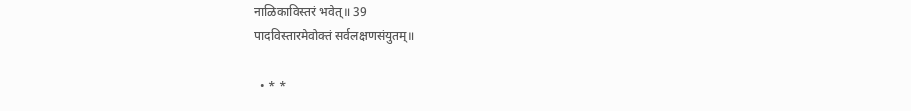नाळिकाविस्तरं भवेत्॥ 39
पादविस्तारमेवोक्तं सर्वलक्षणसंयुतम्॥

  • * *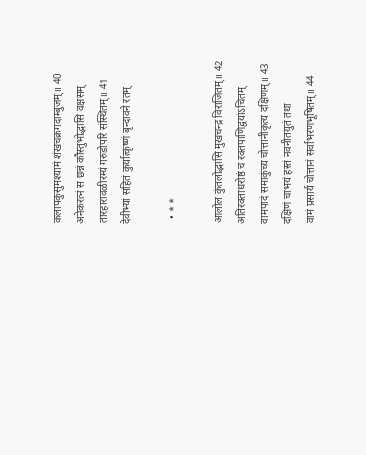कलापकुसुमश्यामं शंखचक्रगदाम्बुजम्॥ 40
अनेकरत्नं स छन्नं कौस्तुभोद्भासि वक्षसम्
तारहारावळीरम्यं गरुडोपरि संस्थितम्॥ 41
देवीभ्यां सहितं कुर्यात्कृष्णं बृन्दावने रतम्

  • * *

आलोल कुंतलोद्भासि मुखचन्द्र विराजितम्॥ 42
अतिरक्ताधरोष्ठं च रक्तपाणिद्वयांऽचितम्
वामपादं समाकुंच्य चोत्तानीकृत्य दक्षिणम्॥ 43
दक्षिणं चाभयं हस्तं नवनीतयुतं तथा
वामं प्रसार्य चोत्तानं सर्वाभरणभूषितम्॥ 44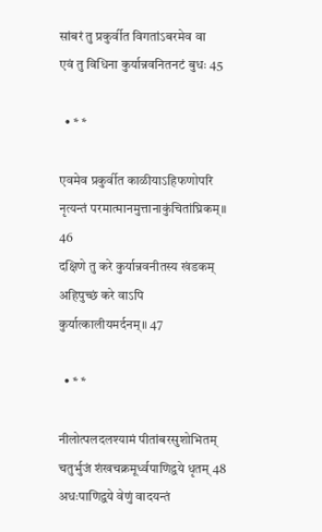सांबरं तु प्रकुर्वीत विगतांऽबरमेव वा
एवं तु विधिना कुर्यान्नवनितनटं बुधः 45

  • * *

एवमेव प्रकुर्वीत काळीयाऽहिफणोपरि
नृत्यन्तं परमात्मानमुत्तानाकुंचितांघ्रिकम्॥ 46
दक्षिणे तु करे कुर्यान्नवनीतस्य खंडकम्
अहिपुच्छं करे वाऽपि कुर्यात्कालीयमर्दनम्॥ 47

  • * *

नीलोत्पलदलश्यामं पीतांबरसुशोभितम्
चतुर्भुजं शंखचक्रमूर्ध्वपाणिद्वये धृतम् 48
अधःपाणिद्वये वेणुं वादयन्तं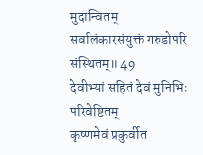मुदान्वितम्
सर्वालंकारसंयुक्तं गरुडोपरि संस्थितम्॥ 49
देवीभ्यां सहितं देवं मुनिभिः परिवेष्टितम्
कृष्णमेवं प्रकुर्वीत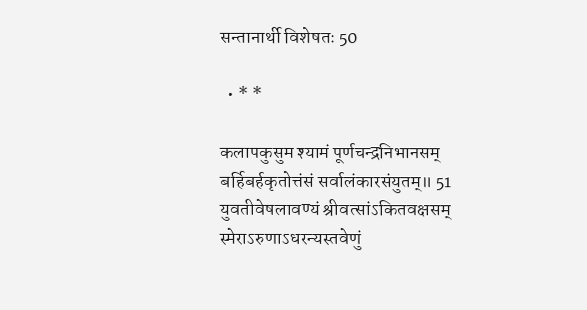सन्तानार्थी विशेषतः 50

  • * *

कलापकुसुम श्यामं पूर्णचन्द्रनिभानसम्
बर्हिबर्हकृतोत्तंसं सर्वालंकारसंयुतम्॥ 51
युवतीवेषलावण्यं श्रीवत्सांऽकितवक्षसम्
स्मेराऽरुणाऽधरन्यस्तवेणुं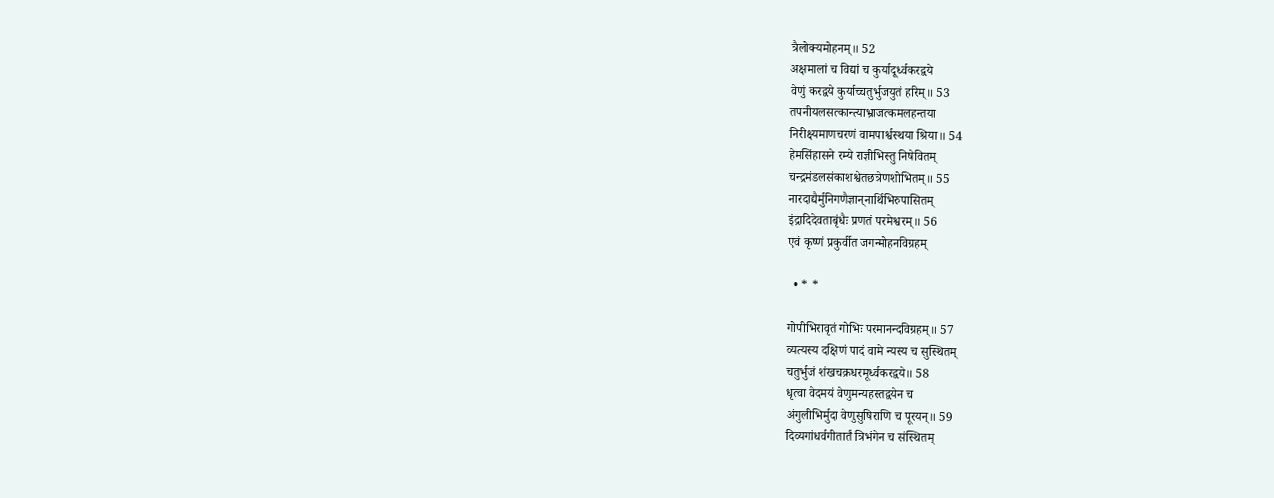त्रैलोक्यमोहनम्॥ 52
अक्षमालां च विद्यां च कुर्यादूर्ध्वकरद्वये
वेणुं करद्वये कुर्याच्चतुर्भुजयुतं हरिम्॥ 53
तपनीयलसत्कान्त्याभ्राजत्कमलहन्तया
निरीक्ष्यमाणचरणं वामपार्श्वस्थया श्रिया॥ 54
हेमसिंहासने रम्ये राज्ञीभिस्तु निषेवितम्
चन्द्रमंडलसंकाशश्वेतछत्रेणशोभितम्॥ 55
नारदाद्यैर्मुनिगणैज्ञान्‌नार्थिभिरुपासितम्
इंद्रादिदेवताबृंधैः प्रणतं परमेश्वरम्॥ 56
एवं कृष्णं प्रकुर्वीत जगन्मोहनविग्रहम्

  • * *

गोपीभिरावृतं गोभिः परमानन्दविग्रहम्॥ 57
व्यत्यस्य दक्षिणं पादं वामे न्यस्य च सुस्थितम्
चतुर्भुजं शंखचक्रधरमूर्ध्वकरद्वये॥ 58
धृत्वा वेदमयं वेणुमन्यहस्तद्वयेन च
अंगुलीभिर्मुदा वेणुसुषिराणि च पूरयन्॥ 59
दिव्यगांधर्वगीतार्तं त्रिभंगेन च संस्थितम्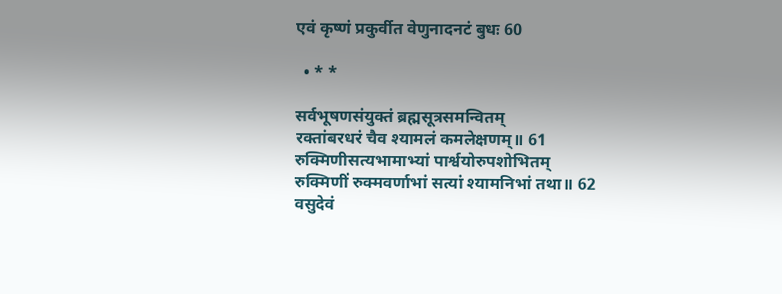एवं कृष्णं प्रकुर्वीत वेणुनादनटं बुधः 60

  • * *

सर्वभूषणसंयुक्तं ब्रह्मसूत्रसमन्वितम्
रक्तांबरधरं चैव श्यामलं कमलेक्षणम्॥ 61
रुक्मिणीसत्यभामाभ्यां पार्श्वयोरुपशोभितम्
रुक्मिणीं रुक्मवर्णाभां सत्यां श्यामनिभां तथा॥ 62
वसुदेवं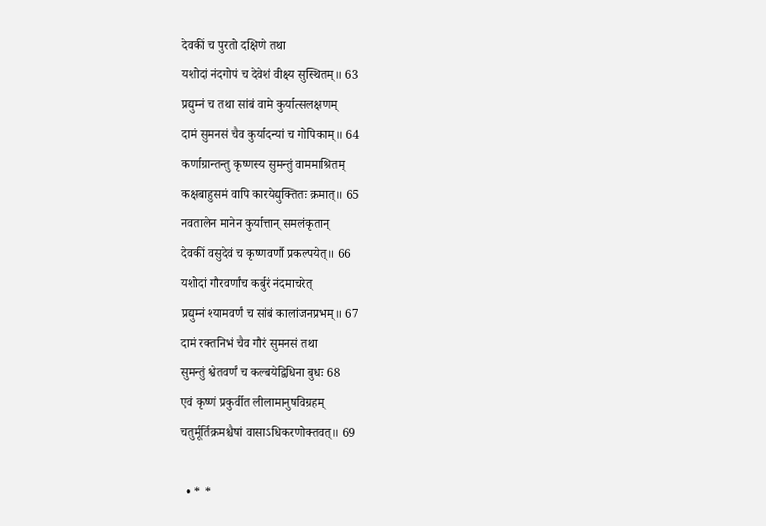देवकीं च पुरतो दक्षिणे तथा
यशोदां नंदगोपं च देवेशं वीक्ष्य सुस्थितम्॥ 63
प्रद्युम्नं च तथा सांबं वामे कुर्यात्सलक्षणम्
दामं सुमनसं चैव कुर्यादन्यां च गोपिकाम्॥ 64
कर्णाग्रान्तन्तु कृष्णस्य सुमन्तुं वाममाश्रितम्
कक्षबाहुसमं वापि कारयेद्युक्तितः क्रमात्॥ 65
नवतालेन मानेन कुर्यात्तान्‌ समलंकृतान्‌
देवकीं वसुदेवं च कृष्णवर्णौ प्रकल्पयेत्॥ 66
यशोदां गौरवर्णांच कर्बुरं नंदमाचरेत्
प्रद्युम्नं श्यामवर्णं च सांबं कालांजनप्रभम्॥ 67
दामं रक्तनिभं चैव गौरं सुमनसं तथा
सुमन्तुं श्वेतवर्णं च कल्बयेद्विधिना बुधः 68
एवं कृष्णं प्रकुर्वीत लीलामानुषविग्रहम्
चतुर्मूर्तिक्रमश्चैषां वासाऽधिकरणोक्तवत्॥ 69

  • * *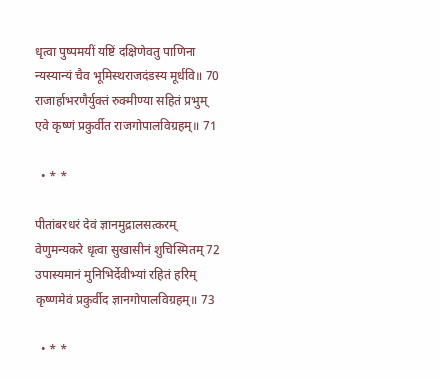धृत्वा पुष्पमयीं यष्टिं दक्षिणेवतु पाणिना
न्यस्यान्यं चैव भूमिस्थराजदंडस्य मूर्धवि॥ 70
राजार्हाभरणैर्युक्तं रुक्मीण्या सहितं प्रभुम्
एवे कृष्णं प्रकुर्वीत राजगोपालविग्रहम्॥ 71

  • * *

पीतांबरधरं देवं ज्ञानमुद्रालसत्करम्
वेणुमन्यकरे धृत्वा सुखासीनं शुचिस्मितम् 72
उपास्यमानं मुनिभिर्देवीभ्यां रहितं हरिम्
कृष्णमेवं प्रकुर्वीद ज्ञानगोपालविग्रहम्॥ 73

  • * *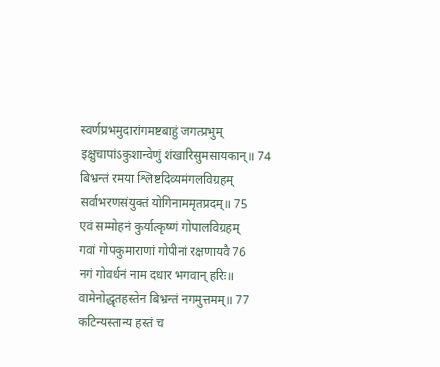स्वर्णप्रभमुदारांगमष्टबाहुं जगत्प्रभुम्
इक्षुचापांऽकुशान्वेणुं शंखारिसुमसायकान्‌॥ 74
बिभ्रन्तं रमया श्लिष्टदिव्यमंगलविग्रहम्
सर्वाभरणसंयुक्तं योगिनाममृतप्रदम्॥ 75
एवं सम्मोहनं कुर्यात्कृष्णं गोपालविग्रहम्
गवां गोपकुमाराणां गोपीनां रक्षणायवै 76
नगं गोवर्धनं नाम दधार भगवान् हरिः॥
वामेनोद्धृतहस्तेन बिभ्रन्तं नगमुत्तमम्॥ 77
कटिन्यस्तान्य हस्तं च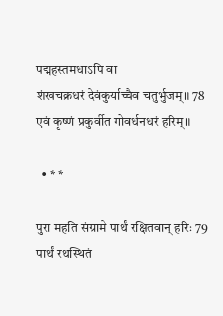पद्महस्तमधाऽपि वा
शंखचक्रधरं देवंकुर्याच्चैव चतुर्भुजम्॥ 78
एवं कृष्णं प्रकुर्वीत गोवर्धनधरं हरिम्॥

  • * *

पुरा महति संग्रामे पार्थं रक्षितवान्‌ हरिः 79
पार्थं रथस्थितं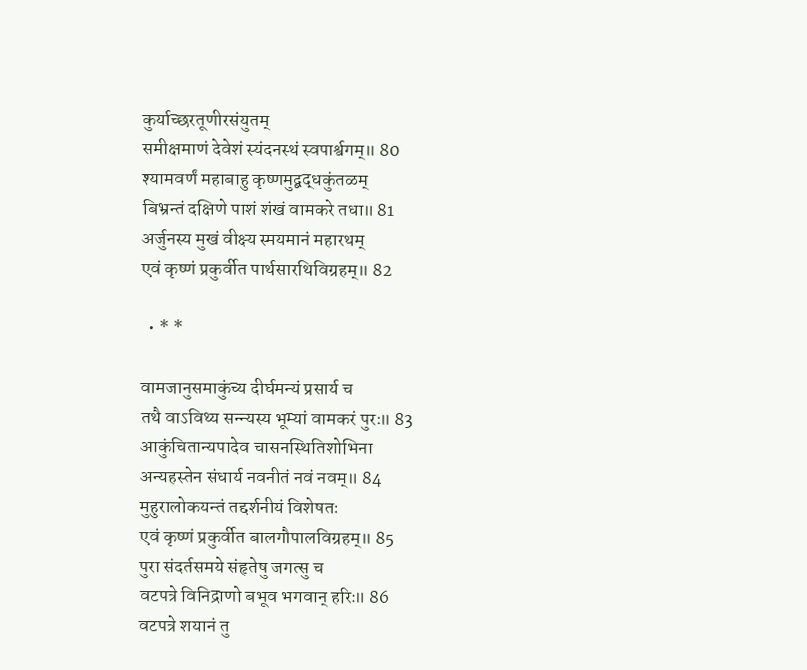कुर्याच्छरतूणीरसंयुतम्
समीक्षमाणं देवेशं स्यंदनस्थं स्वपार्श्वगम्॥ 80
श्यामवर्णं महाबाहु कृष्णमुद्बद्धकुंतळम्
बिभ्रन्तं दक्षिणे पाशं शंखं वामकरे तधा॥ 81
अर्जुनस्य मुखं वीक्ष्य स्मयमानं महारथम्
एवं कृष्णं प्रकुर्वीत पार्थसारथिविग्रहम्॥ 82

  • * *

वामजानुसमाकुंच्य दीर्घमन्यं प्रसार्य च
तथै वाऽविथ्य सन्न्यस्य भूम्यां वामकरं पुरः॥ 83
आकुंचितान्यपादेव चासनस्थितिशोभिना
अन्यहस्तेन संधार्य नवनीतं नवं नवम्॥ 84
मुहुरालोकयन्तं तद्दर्शनीयं विशेषतः
एवं कृष्णं प्रकुर्वीत बालगौपालविग्रहम्॥ 85
पुरा संदर्तसमये संहृतेषु जगत्सु च
वटपत्रे विनिद्राणो बभूव भगवान्‌ हरिः॥ 86
वटपत्रे शयानं तु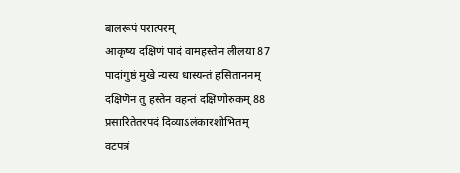बालरूपं परात्परम्
आकृष्य दक्षिणं पादं वामहस्तेन लीलया 87
पादांगुष्ठं मुखे न्यस्य धास्यन्तं हसिताननम्
दक्षिणॆन तु हस्तेन वहन्तं दक्षिणोरुकम् 88
प्रसारितेतरपदं दिव्याऽलंकारशोभितम्
वटपत्रं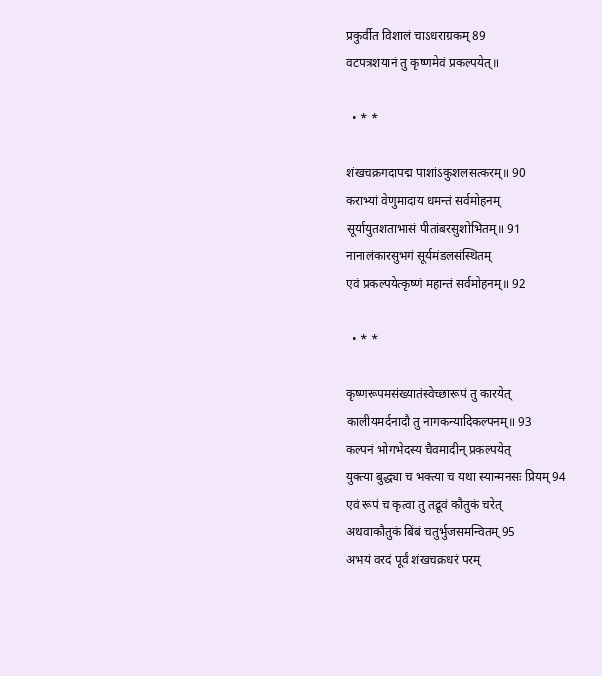प्रकुर्वीत विशालं चाऽधराग्रकम् 89
वटपत्रशयानं तु कृष्णमेवं प्रकल्पयेत्॥

  • * *

शंखचक्रगदापद्म पाशांऽकुशलसत्करम्॥ 90
कराभ्यां वेणुमादाय धमन्तं सर्वमोहनम्
सूर्यायुतशताभासं पीतांबरसुशोभितम्॥ 91
नानालंकारसुभगं सूर्यमंडलसंस्थितम्
एवं प्रकल्पयेत्कृष्णं महान्तं सर्वमोहनम्॥ 92

  • * *

कृष्णरूपमसंख्यातंस्वेच्छारूपं तु कारयेत्
कालीयमर्दनादौ तु नागकन्यादिकल्पनम्॥ 93
कल्पनं भोगभेदस्य चैवमादीन्‌ प्रकल्पयेत्
युक्त्या बुद्ध्या च भक्त्या च यथा स्यान्मनसः प्रियम् 94
एवं रूपं च कृत्वा तु तद्रूवं कौतुकं चरेत्
अथवाकौतुकं बिंबं चतुर्भुजसमन्वितम् 95
अभयं वरदं पूर्वं शंखचक्रधरं परम्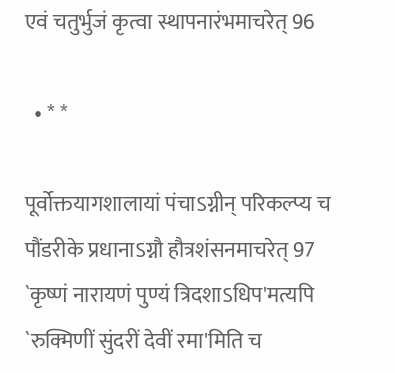एवं चतुर्भुजं कृत्वा स्थापनारंभमाचरेत् 96

  • * *

पूर्वोक्तयागशालायां पंचाऽग्नीन्‌ परिकल्प्य च
पौंडरीके प्रधानाऽग्नौ हौत्रशंसनमाचरेत् 97
`कृष्णं नारायणं पुण्यं त्रिदशाऽधिप'मत्यपि
`रुक्मिणीं सुंदरीं देवीं रमा'मिति च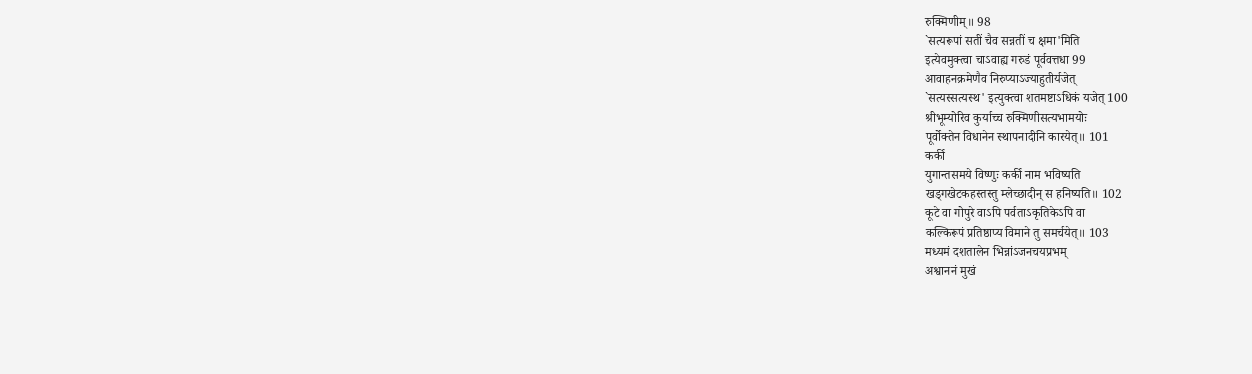रुक्मिणीम्॥ 98
`सत्यरूपां सतीं चैव सन्नतीं च क्षमा'मिति
इत्येवमुक्त्वा चाऽवाह्य गरुडं पूर्ववत्तधा 99
आवाहनक्रमेणैव निरुप्याऽज्याहुतीर्यजेत्
`सत्यस्सत्यस्थ' इत्युक्त्वा शतमष्टाऽधिकं यजेत् 100
श्रीभूम्योरिव कुर्याच्च रुक्मिणीसत्यभामयोः
पूर्वोक्तेन विधानेन स्थापनादीनि कारयेत्॥ 101
कर्की
युगान्तसमये विष्णुः कर्की नाम भविष्यति
खड्गखेटकहस्तस्तु म्लेच्छादीन्‌ स हनिष्यति॥ 102
कूटे वा गोपुरे वाऽपि पर्वताऽकृतिकेऽपि वा
कल्किरूपं प्रतिष्ठाप्य विमाने तु समर्चयेत्॥ 103
मध्यमं दशतालेन भिन्नांऽजनचयप्रभम्
अश्वाननं मुखं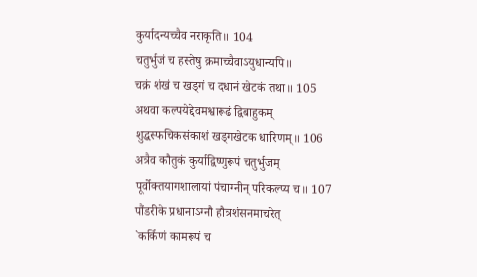कुर्यादन्यच्चैव नराकृति॥ 104
चतुर्भुजं च हस्तेषु क्रमाच्चैवाऽयुधान्यपि॥
चक्रं शंखं च खड्गं च दधानं खेटकं तथा॥ 105
अथवा कल्पयेद्देवमश्वारूढं द्विबाहुकम्
शुद्धस्फचिकसंकाशं खड्गखेटक धारिणम्॥ 106
अत्रैव कौतुकं कुर्याद्विष्णुरूपं चतुर्भुजम्
पूर्वोक्तयागशालायां पंचाग्नीन्‌ परिकल्प्य च॥ 107
पौंडरीके प्रधानाऽग्नौ हौत्रशंसनमाचरेत्
`कर्किणं कामरूपं च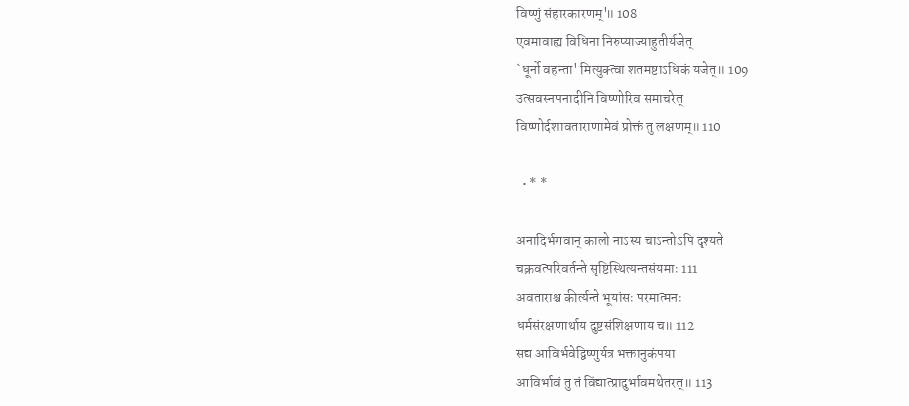विष्णुं संहारकारणम्'॥ 108
एवमावाह्य विधिना निरुप्याज्याहुतीर्यजेत्
`धूर्नो वहन्ता' मित्युक्त्वा शतमष्टाऽधिकं यजेत्॥ 109
उत्सवस्नपनादीनि विष्णोरिव समाचरेत्
विष्णोर्दशावताराणामेवं प्रोक्तं तु लक्षणम्॥ 110

  • * *

अनादिर्भगवान्‌ कालो नाऽस्य चाऽन्तोऽपि दृश्यते
चक्रवत्परिवर्तन्ते सृष्टिस्थित्यन्तसंयमाः 111
अवताराश्च कीर्त्यन्ते भूयांसः परमात्मनः
धर्मसंरक्षणार्थाय दुष्टसंशिक्षणाय च॥ 112
सद्य आविर्भवेद्विष्णुर्यत्र भक्तानुकंपया
आविर्भावं तु तं विंद्यात्प्रादुर्भावमथेतरत्॥ 113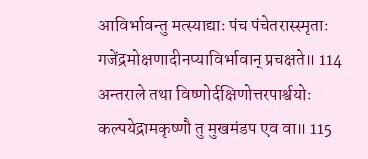आविर्भावन्तु मत्स्याद्याः पंच पंचेतरास्स्मृताः
गजेंद्रमोक्षणादीनप्याविर्भावान्‌ प्रचक्षते॥ 114
अन्तराले तथा विष्णोर्दक्षिणोत्तरपार्श्वयोः
कल्पयेद्रामकृष्णौ तु मुखमंडप एव वा॥ 115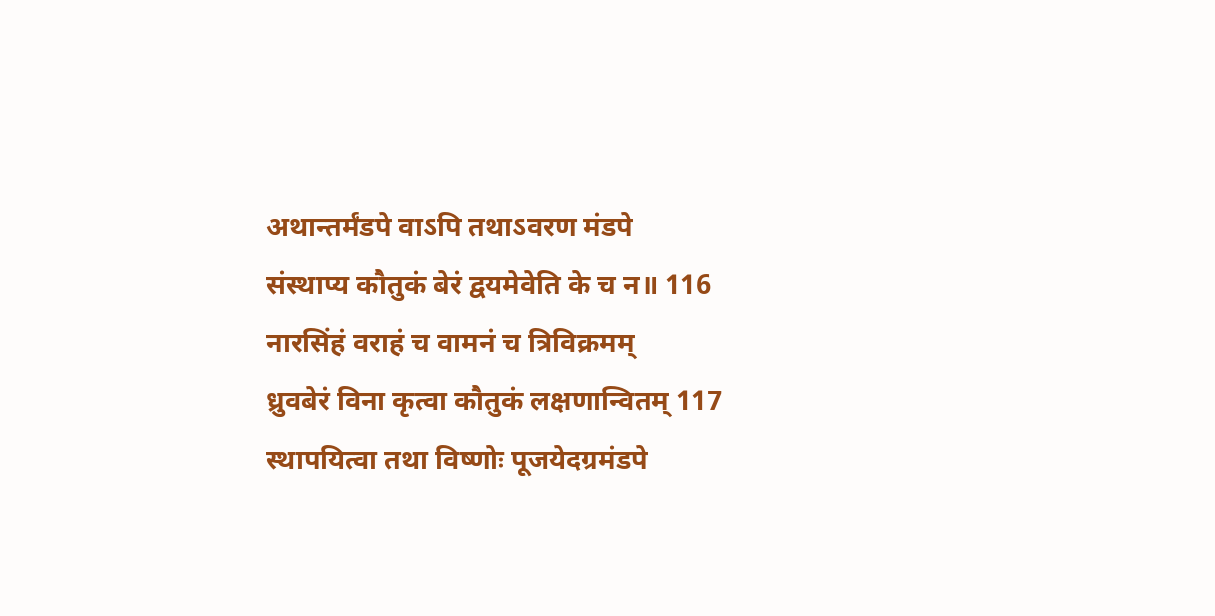अथान्तर्मंडपे वाऽपि तथाऽवरण मंडपे
संस्थाप्य कौतुकं बेरं द्वयमेवेति के च न॥ 116
नारसिंहं वराहं च वामनं च त्रिविक्रमम्
ध्रुवबेरं विना कृत्वा कौतुकं लक्षणान्वितम् 117
स्थापयित्वा तथा विष्णोः पूजयेदग्रमंडपे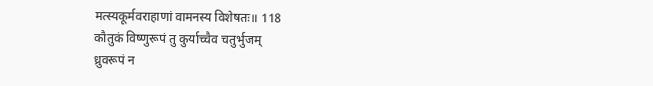मत्स्यकूर्मवराहाणां वामनस्य विशेषतः॥ 118
कौतुकं विष्णुरूपं तु कुर्याच्चैव चतुर्भुजम्
ध्रुवरूपं न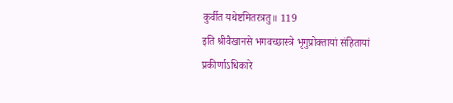कुर्वीत यथेष्टमितरत्रतु॥ 119
इति श्रीवैखानसे भगवच्छास्त्रे भृगुप्रोक्तायां संहितायां
प्रकीर्णाऽधिकारे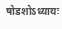षोडशोऽध्यायः